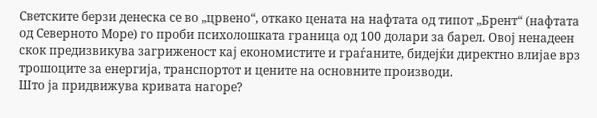Светските берзи денеска се во „црвено“, откако цената на нафтата од типот „Брент“ (нафтата од Северното Море) го проби психолошката граница од 100 долари за барел. Овој ненадеен скок предизвикува загриженост кај економистите и граѓаните, бидејќи директно влијае врз трошоците за енергија, транспортот и цените на основните производи.
Што ја придвижува кривата нагоре?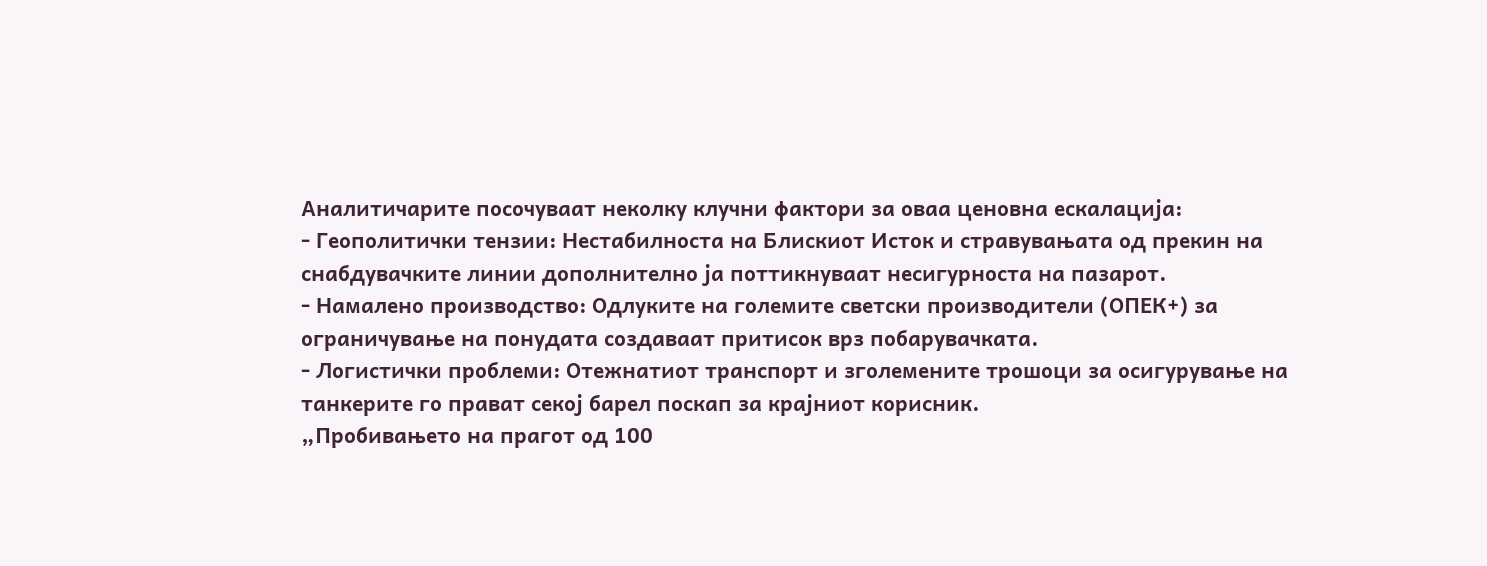Аналитичарите посочуваат неколку клучни фактори за оваа ценовна ескалација:
- Геополитички тензии: Нестабилноста на Блискиот Исток и стравувањата од прекин на снабдувачките линии дополнително ја поттикнуваат несигурноста на пазарот.
- Намалено производство: Одлуките на големите светски производители (ОПЕК+) за ограничување на понудата создаваат притисок врз побарувачката.
- Логистички проблеми: Отежнатиот транспорт и зголемените трошоци за осигурување на танкерите го прават секој барел поскап за крајниот корисник.
„Пробивањето на прагот од 100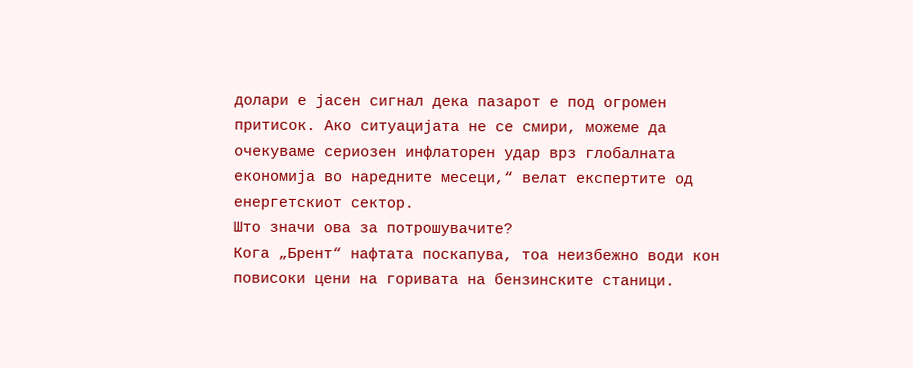долари е јасен сигнал дека пазарот е под огромен притисок. Ако ситуацијата не се смири, можеме да очекуваме сериозен инфлаторен удар врз глобалната економија во наредните месеци,“ велат експертите од енергетскиот сектор.
Што значи ова за потрошувачите?
Кога „Брент“ нафтата поскапува, тоа неизбежно води кон повисоки цени на горивата на бензинските станици.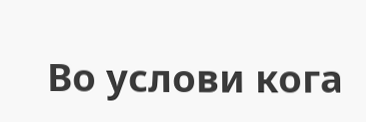Во услови кога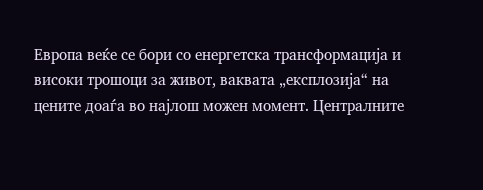Европа веќе се бори со енергетска трансформација и високи трошоци за живот, ваквата „експлозија“ на цените доаѓа во најлош можен момент. Централните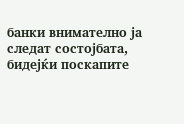банки внимателно ја следат состојбата, бидејќи поскапите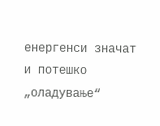енергенси значат и потешко „оладување“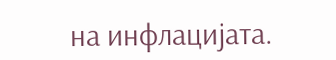на инфлацијата.